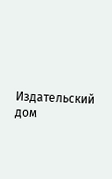Издательский дом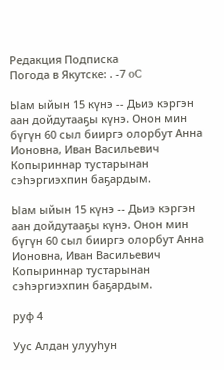Редакция Подписка
Погода в Якутске: . -7 oC

Ыам ыйын 15 күнэ -- Дьиэ кэргэн аан дойдутааҕы күнэ. Онон мин бүгүн 60 сыл бииргэ олорбут Анна Ионовна, Иван Васильевич Копыриннар тустарынан сэһэргиэхпин баҕардым.

Ыам ыйын 15 күнэ -- Дьиэ кэргэн аан дойдутааҕы күнэ. Онон мин бүгүн 60 сыл бииргэ олорбут Анна Ионовна, Иван Васильевич Копыриннар тустарынан сэһэргиэхпин баҕардым.

руф 4

Уус Алдан улууһун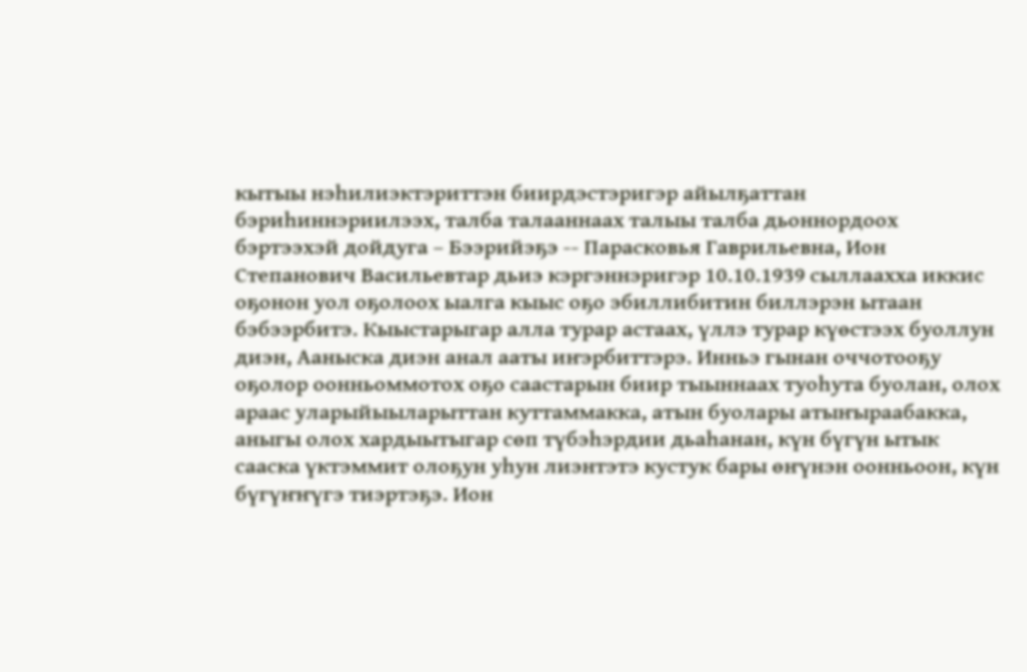кытыы нэһилиэктэриттэн биирдэстэригэр айылҕаттан бэриһиннэриилээх, талба талааннаах талыы талба дьоннордоох бэртээхэй дойдуга – Бээрийэҕэ -- Парасковья Гаврильевна, Ион Степанович Васильевтар дьиэ кэргэннэригэр 10.10.1939 сыллаахха иккис оҕонон уол оҕолоох ыалга кыыс оҕо эбиллибитин биллэрэн ытаан бэбээрбитэ. Кыыстарыгар алла турар астаах, үллэ турар күөстээх буоллун диэн, Ааныска диэн анал ааты иҥэрбиттэрэ. Инньэ гынан оччотооҕу оҕолор оонньоммотох оҕо саастарын биир тыыннаах туоһута буолан, олох араас уларыйыыларыттан куттаммакка, атын буолары атыҥыраабакка, аныгы олох хардыытыгар сөп түбэһэрдии дьаһанан, күн бүгүн ытык сааска үктэммит олоҕун уһун лиэнтэтэ кустук бары өҥүнэн оонньоон, күн бүгүҥҥүгэ тиэртэҕэ. Ион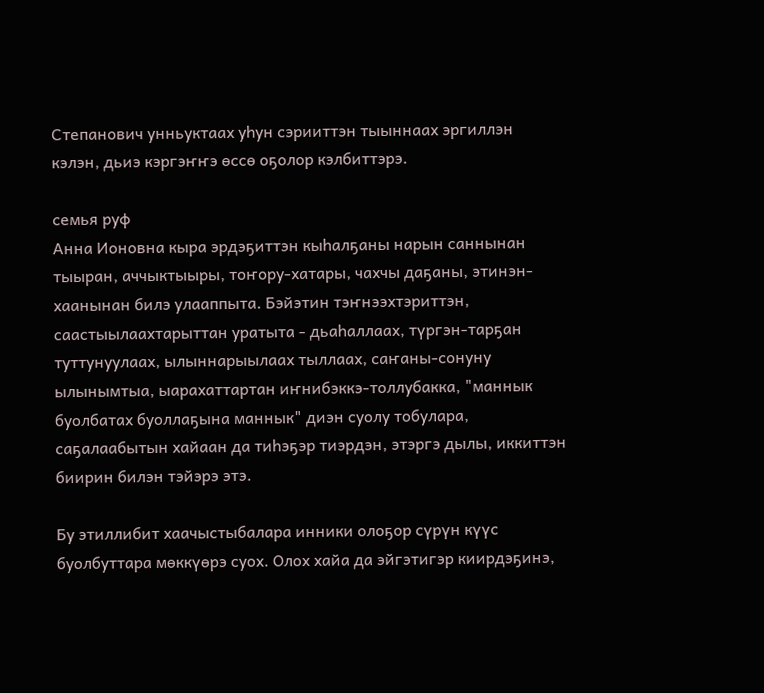Степанович унньуктаах уһун сэрииттэн тыыннаах эргиллэн кэлэн, дьиэ кэргэҥҥэ өссө оҕолор кэлбиттэрэ.

семья руф
Анна Ионовна кыра эрдэҕиттэн кыһалҕаны нарын саннынан тыыран, аччыктыыры, тоҥору-хатары, чахчы даҕаны, этинэн-хаанынан билэ улааппыта. Бэйэтин тэҥнээхтэриттэн, саастыылаахтарыттан уратыта - дьаһаллаах, түргэн-тарҕан туттунуулаах, ылыннарыылаах тыллаах, саҥаны-сонуну ылынымтыа, ыарахаттартан иҥнибэккэ-толлубакка, "маннык буолбатах буоллаҕына маннык" диэн суолу тобулара, саҕалаабытын хайаан да тиһэҕэр тиэрдэн, этэргэ дылы, иккиттэн биирин билэн тэйэрэ этэ.

Бу этиллибит хаачыстыбалара инники олоҕор сүрүн күүс буолбуттара мөккүөрэ суох. Олох хайа да эйгэтигэр киирдэҕинэ,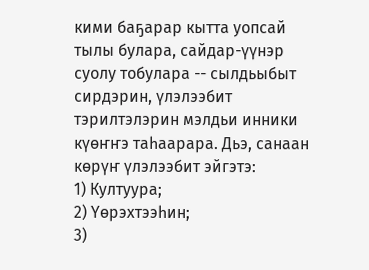кими баҕарар кытта уопсай тылы булара, сайдар-үүнэр суолу тобулара -- сылдьыбыт сирдэрин, үлэлээбит тэрилтэлэрин мэлдьи инники күөҥҥэ таһаарара. Дьэ, санаан көрүҥ үлэлээбит эйгэтэ:
1) Култуура;
2) Үөрэхтээһин;
3)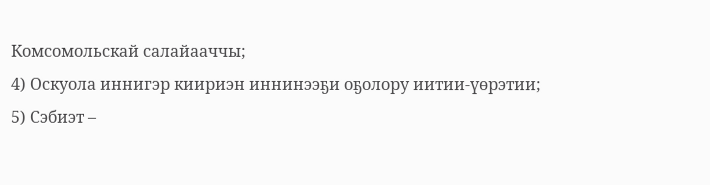Комсомольскай салайааччы;
4) Оскуола иннигэр киириэн иннинээҕи оҕолору иитии-үөрэтии;
5) Сэбиэт –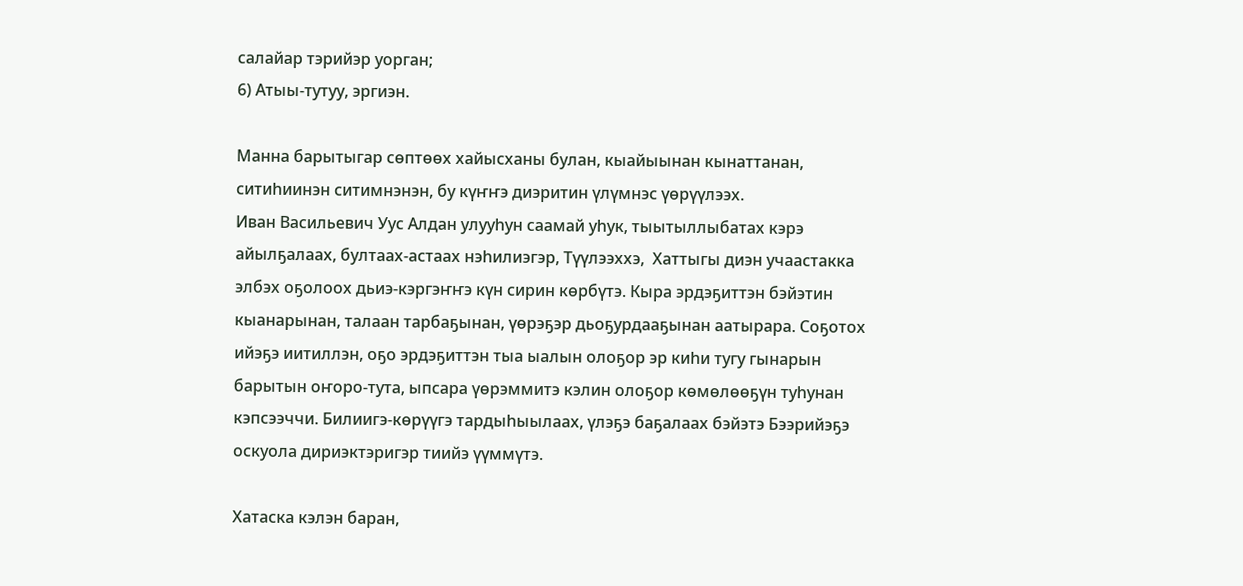салайар тэрийэр уорган;
6) Атыы-тутуу, эргиэн.

Манна барытыгар сөптөөх хайысханы булан, кыайыынан кынаттанан, ситиһиинэн ситимнэнэн, бу күҥҥэ диэритин үлүмнэс үөрүүлээх.
Иван Васильевич Уус Алдан улууһун саамай уһук, тыытыллыбатах кэрэ айылҕалаах, бултаах-астаах нэһилиэгэр, Түүлээххэ,  Хаттыгы диэн учаастакка элбэх оҕолоох дьиэ-кэргэҥҥэ күн сирин көрбүтэ. Кыра эрдэҕиттэн бэйэтин кыанарынан, талаан тарбаҕынан, үөрэҕэр дьоҕурдааҕынан аатырара. Соҕотох ийэҕэ иитиллэн, оҕо эрдэҕиттэн тыа ыалын олоҕор эр киһи тугу гынарын барытын оҥоро-тута, ыпсара үөрэммитэ кэлин олоҕор көмөлөөҕүн туһунан кэпсээччи. Билиигэ-көрүүгэ тардыһыылаах, үлэҕэ баҕалаах бэйэтэ Бээрийэҕэ оскуола дириэктэригэр тиийэ үүммүтэ.

Хатаска кэлэн баран,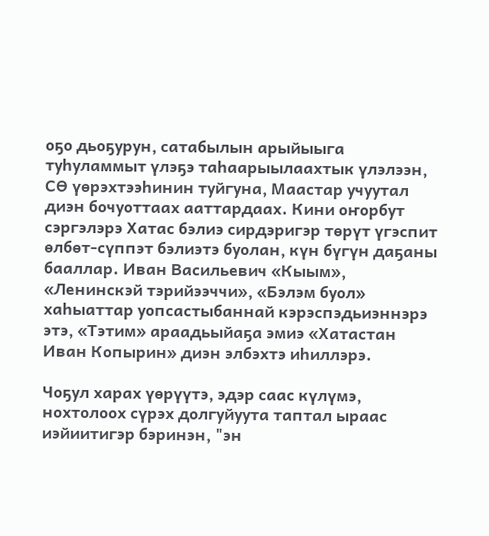оҕо дьоҕурун, сатабылын арыйыыга туһуламмыт үлэҕэ таһаарыылаахтык үлэлээн, СӨ үөрэхтээһинин туйгуна, Маастар учуутал диэн бочуоттаах ааттардаах. Кини оҥорбут сэргэлэрэ Хатас бэлиэ сирдэригэр төрүт үгэспит өлбөт-сүппэт бэлиэтэ буолан, күн бүгүн даҕаны бааллар. Иван Васильевич «Кыым», «Ленинскэй тэрийээччи», «Бэлэм буол» хаһыаттар уопсастыбаннай кэрэспэдьиэннэрэ этэ, «Тэтим» араадьыйаҕа эмиэ «Хатастан Иван Копырин» диэн элбэхтэ иһиллэрэ.

Чоҕул харах үөрүүтэ, эдэр саас күлүмэ, нохтолоох сүрэх долгуйуута таптал ыраас иэйиитигэр бэринэн, "эн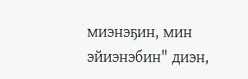миэнэҕин, мин эйиэнэбин" диэн,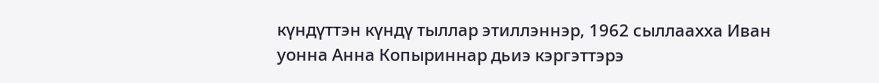күндүттэн күндү тыллар этиллэннэр, 1962 сыллаахха Иван уонна Анна Копыриннар дьиэ кэргэттэрэ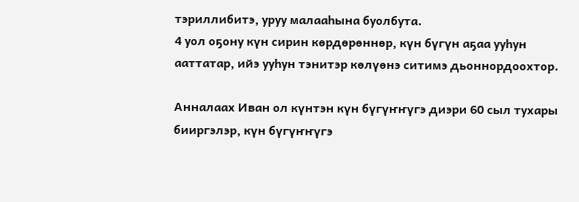тэриллибитэ, уруу малааһына буолбута.
4 уол оҕону күн сирин көрдөрөннөр, күн бүгүн аҕаа ууһун ааттатар, ийэ ууһун тэнитэр көлүөнэ ситимэ дьоннордоохтор.

Анналаах Иван ол күнтэн күн бүгүҥҥүгэ диэри 60 сыл тухары бииргэлэр, күн бүгүҥҥүгэ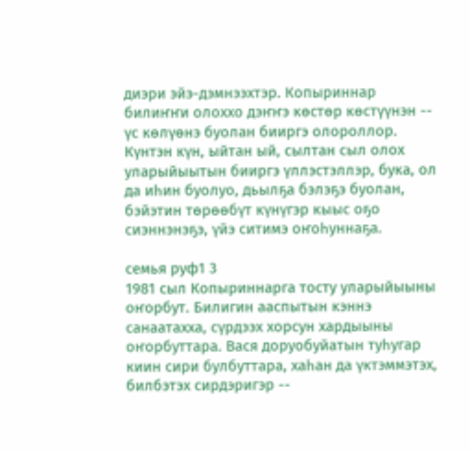диэри эйэ-дэмнээхтэр. Копыриннар билиҥҥи олоххо дэҥҥэ көстөр көстүүнэн -- үс көлүөнэ буолан бииргэ олороллор. Күнтэн күн, ыйтан ый, сылтан сыл олох уларыйыытын бииргэ үллэстэллэр, бука, ол да иһин буолуо, дьылҕа бэлэҕэ буолан, бэйэтин төрөөбүт күнүгэр кыыс оҕо сиэннэнэҕэ, үйэ ситимэ оҥоһуннаҕа.

семья руф1 3
1981 сыл Копыриннарга тосту уларыйыыны оҥорбут. Билигин ааспытын кэннэ санаатахха, сүрдээх хорсун хардыыны оҥорбуттара. Вася доруобуйатын туһугар киин сири булбуттара, хаһан да үктэммэтэх, билбэтэх сирдэригэр --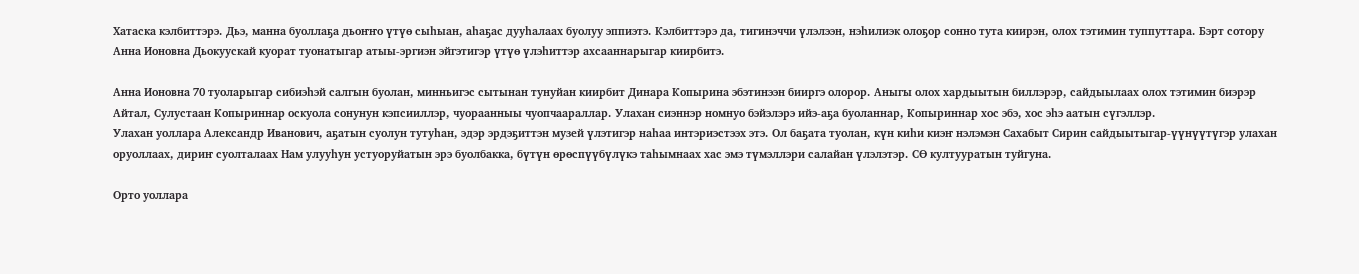Хатаска кэлбиттэрэ. Дьэ, манна буоллаҕа дьоҥҥо үтүө сыһыан, аһаҕас дууһалаах буолуу эппиэтэ. Кэлбиттэрэ да, тигинэччи үлэлээн, нэһилиэк олоҕор сонно тута киирэн, олох тэтимин туппуттара. Бэрт сотору Анна Ионовна Дьокуускай куорат туонатыгар атыы-эргиэн эйгэтигэр үтүө үлэһиттэр ахсааннарыгар киирбитэ.

Анна Ионовна 70 туоларыгар сибиэһэй салгын буолан, минньигэс сытынан тунуйан киирбит Динара Копырина эбэтинээн бииргэ олорор. Аныгы олох хардыытын биллэрэр, сайдыылаах олох тэтимин биэрэр Айтал, Сулустаан Копыриннар оскуола сонунун кэпсииллэр, чуораанныы чуопчаараллар. Улахан сиэннэр номнуо бэйэлэрэ ийэ-аҕа буоланнар, Копыриннар хос эбэ, хос эһэ аатын сүгэллэр.
Улахан уоллара Александр Иванович, аҕатын суолун тутуһан, эдэр эрдэҕиттэн музей үлэтигэр наһаа интэриэстээх этэ. Ол баҕата туолан, күн киһи киэҥ нэлэмэн Сахабыт Сирин сайдыытыгар-үүнүүтүгэр улахан оруоллаах, дириҥ суолталаах Нам улууһун устуоруйатын эрэ буолбакка, бүтүн өрөспүүбүлүкэ таһымнаах хас эмэ түмэллэри салайан үлэлэтэр. СӨ култууратын туйгуна.

Орто уоллара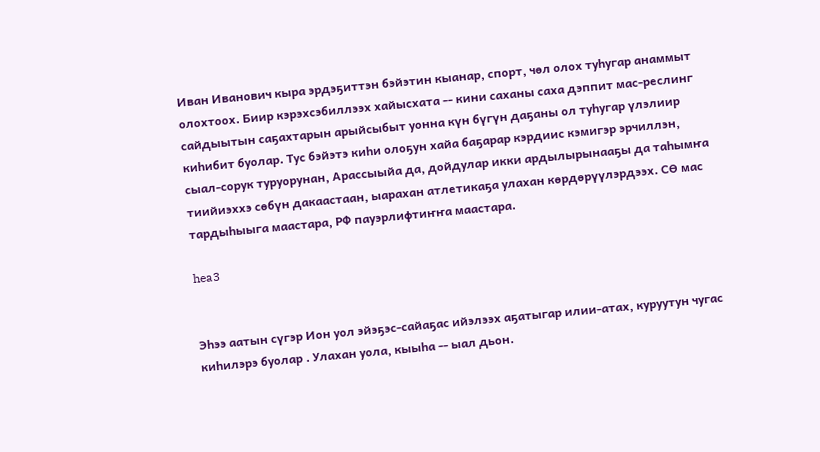Иван Иванович кыра эрдэҕиттэн бэйэтин кыанар, спорт, чөл олох туһугар анаммыт олохтоох. Биир кэрэхсэбиллээх хайысхата -- кини саханы саха дэппит мас-реслинг сайдыытын саҕахтарын арыйсыбыт уонна күн бүгүн даҕаны ол туһугар үлэлиир киһибит буолар. Тус бэйэтэ киһи олоҕун хайа баҕарар кэрдиис кэмигэр эрчиллэн, сыал-сорук туруорунан, Арассыыйа да, дойдулар икки ардылырынааҕы да таһымҥа тиийиэххэ сөбүн дакаастаан, ыарахан атлетикаҕа улахан көрдөрүүлэрдээх. СӨ мас тардыһыыга маастара, РФ пауэрлифтиҥҥа маастара.

hea3


Эһээ аатын сүгэр Ион уол эйэҕэс-сайаҕас ийэлээх аҕатыгар илии-атах, куруутун чугас киһилэрэ буолар . Улахан уола, кыыһа -- ыал дьон.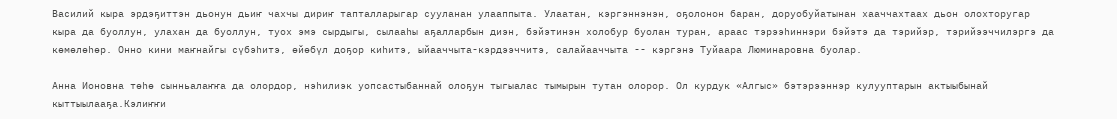Василий кыра эрдэҕиттэн дьонун дьиҥ чахчы дириҥ тапталларыгар сууланан улааппыта. Улаатан, кэргэннэнэн, оҕолонон баран, доруобуйатынан хааччахтаах дьон олохторугар кыра да буоллун, улахан да буоллун, туох эмэ сырдыгы, сылааһы аҕалларбын диэн, бэйэтинэн холобур буолан туран, араас тэрээһиннэри бэйэтэ да тэрийэр, тэрийээччилэргэ да көмөлөһөр. Онно кини маҥнайгы сүбэһитэ, өйөбүл доҕор киһитэ, ыйааччыта-кэрдээччитэ, салайааччыта -- кэргэнэ Туйаара Люминаровна буолар.

Анна Ионовна төһө сынньалаҥҥа да олордор, нэһилиэк уопсастыбаннай олоҕун тыгыалас тымырын тутан олорор. Ол курдук «Алгыс» бэтэрээннэр кулууптарын актыыбынай кыттыылааҕа.Кэлиҥҥи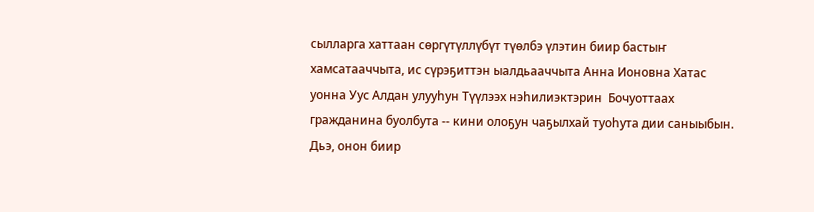сылларга хаттаан сөргүтүллүбүт түөлбэ үлэтин биир бастыҥ хамсатааччыта, ис сүрэҕиттэн ыалдьааччыта Анна Ионовна Хатас уонна Уус Алдан улууһун Түүлээх нэһилиэктэрин  Бочуоттаах гражданина буолбута -- кини олоҕун чаҕылхай туоһута дии саныыбын.
Дьэ, онон биир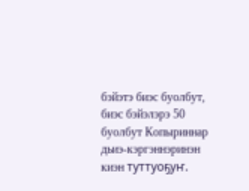бэйэтэ биэс буолбут, биэс бэйэлэрэ 50 буолбут Копыриннар дьиэ-кэргэннэринэн киэн туттуоҕуҥ.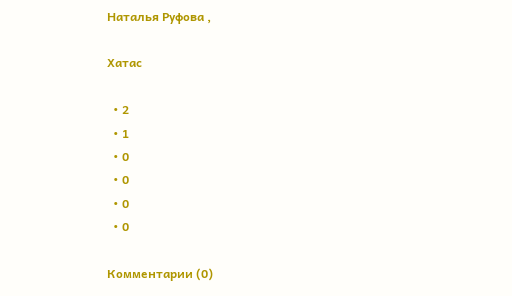Наталья Руфова ,

Хатас

  • 2
  • 1
  • 0
  • 0
  • 0
  • 0

Комментарии (0)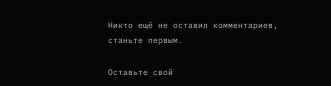Никто ещё не оставил комментариев, станьте первым.

Оставьте свой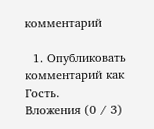комментарий

  1. Опубликовать комментарий как Гость.
Вложения (0 / 3)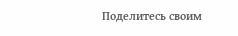Поделитесь своим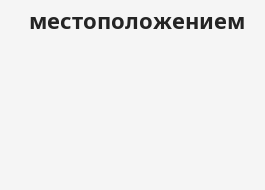местоположением